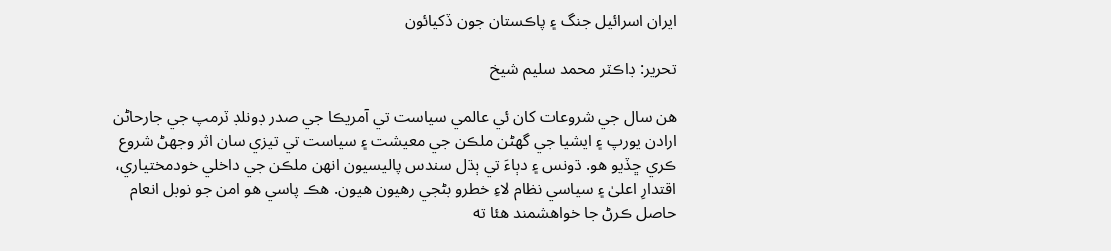ايران اسرائيل جنگ ۽ پاڪستان جون ڏکيائون

تحرير: ڊاڪٽر محمد سليم شيخ

هن سال جي شروعات کان ئي عالمي سياست تي آمريڪا جي صدر ڊونلڊ ٽرمپ جي جارحاڻن ارادن يورپ ۽ ايشيا جي گهڻن ملڪن جي معيشت ۽ سياست تي تيزي سان اثر وجھڻ شروع ڪري ڇڏيو هو. ڌونس ۽ دٻاءَ تي ٻڌل سندس پاليسيون انهن ملڪن جي داخلي خودمختياري، اقتدارِ اعلىٰ ۽ سياسي نظام لاءِ خطرو بڻجي رهيون هيون. هڪ پاسي هو امن جو نوبل انعام حاصل ڪرڻ جا خواهشمند هئا ته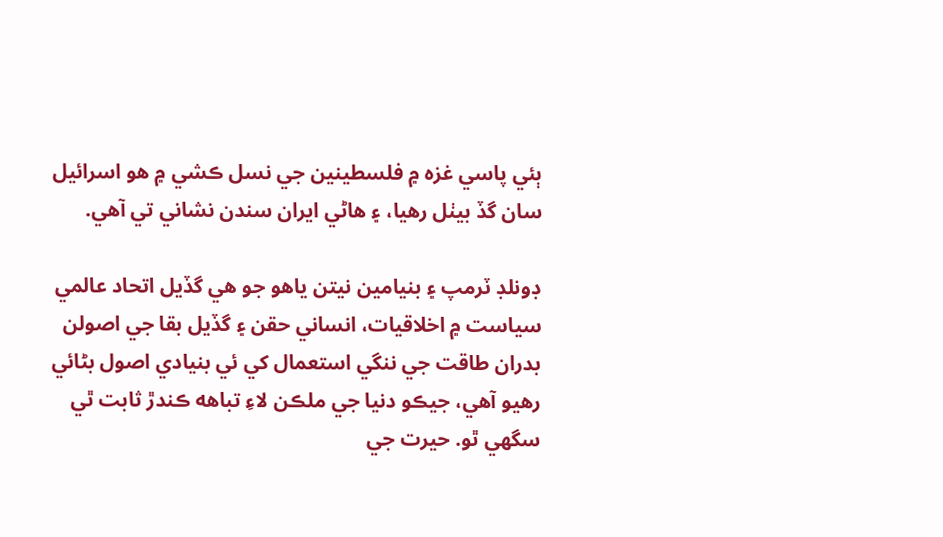ٻئي پاسي غزه ۾ فلسطينين جي نسل ڪشي ۾ هو اسرائيل سان گڏ بيٺل رهيا، ۽ هاڻي ايران سندن نشاني تي آهي.

ڊونلڊ ٽرمپ ۽ بنيامين نيتن ياھو جو هي گڏيل اتحاد عالمي سياست ۾ اخلاقيات، انساني حقن ۽ گڏيل بقا جي اصولن بدران طاقت جي ننگي استعمال کي ئي بنيادي اصول بڻائي رهيو آهي، جيڪو دنيا جي ملڪن لاءِ تباهه ڪندڙ ثابت ٿي سگهي ٿو. حيرت جي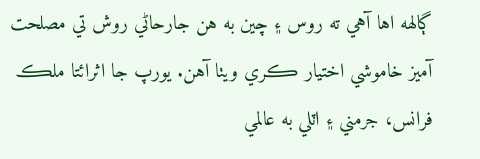ڳالهه اها آهي ته روس ۽ چين به هن جارحاڻي روش تي مصلحت آميز خاموشي اختيار ڪري ويٺا آهن. يورپ جا اثرائتا ملڪ فرانس، جرمني ۽ اٽلي به عالمي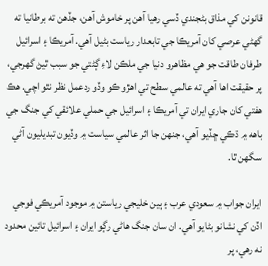قانونن کي مذاق بڻجندي ڏسي رهيا آهن پر خاموش آهن، جڏهن ته برطانيا ته گهڻي عرصي کان آمريڪا جي تابعدار رياست بڻيل آهي. آمريڪا ۽ اسرائيل طرفان طاقت جو هي مظاهرو دنيا جي ملڪن لاءِ ڳڻتي جو سبب ٿيڻ گهرجي، پر حقيقت اها آهي ته عالمي سطح تي اهڙو ڪو وڏو ردعمل نظر نٿو اچي. هڪ هفتي کان جاري ايران تي آمريڪا ۽ اسرائيل جي حملي علائقي کي جنگ جي باهه ۾ ڌڪي ڇڏيو آهي، جنهن جا اثر عالمي سياست ۾ وڏيون تبديليون آڻي سگهن ٿا.

ايران جواب ۾ سعودي عرب ۽ ٻين خليجي رياستن ۾ موجود آمريڪي فوجي اڏن کي نشانو بڻايو آهي. ان سان جنگ هاڻي رڳو ايران ۽ اسرائيل تائين محدود نه رهي، پر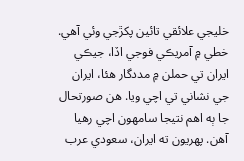خليجي علائقي تائين پکڙجي وئي آهي. خطي ۾ آمريڪي فوجي اڏا، جيڪي ايران تي حملن ۾ مددگار هئا، ايران جي نشاني تي اچي ويا. هن صورتحال جا ٻه اهم نتيجا سامهون اچي رهيا آهن. پهريون ته ايران، سعودي عرب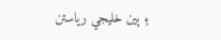۽ ٻين خليجي رياستن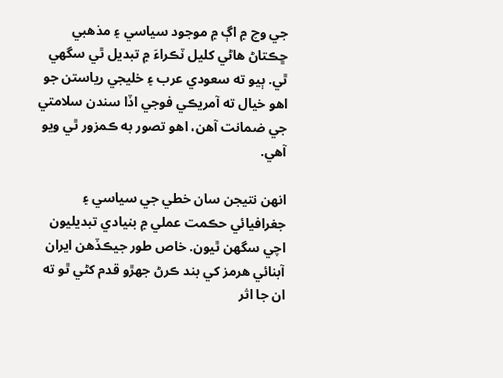جي وچ ۾ اڳ ۾ موجود سياسي ۽ مذهبي ڇڪتاڻ هاڻي کليل ٽڪراءَ ۾ تبديل ٿي سگهي ٿي. ٻيو ته سعودي عرب ۽ خليجي رياستن جو اهو خيال ته آمريڪي فوجي اڏا سندن سلامتي جي ضمانت آهن، اهو تصور به ڪمزور ٿي ويو آهي.

انهن نتيجن سان خطي جي سياسي ۽ جغرافيائي حڪمت عملي ۾ بنيادي تبديليون اچي سگهن ٿيون. خاص طور جيڪڏهن ايران آبنائي هرمز کي بند ڪرڻ جهڙو قدم کڻي ٿو ته ان جا اثر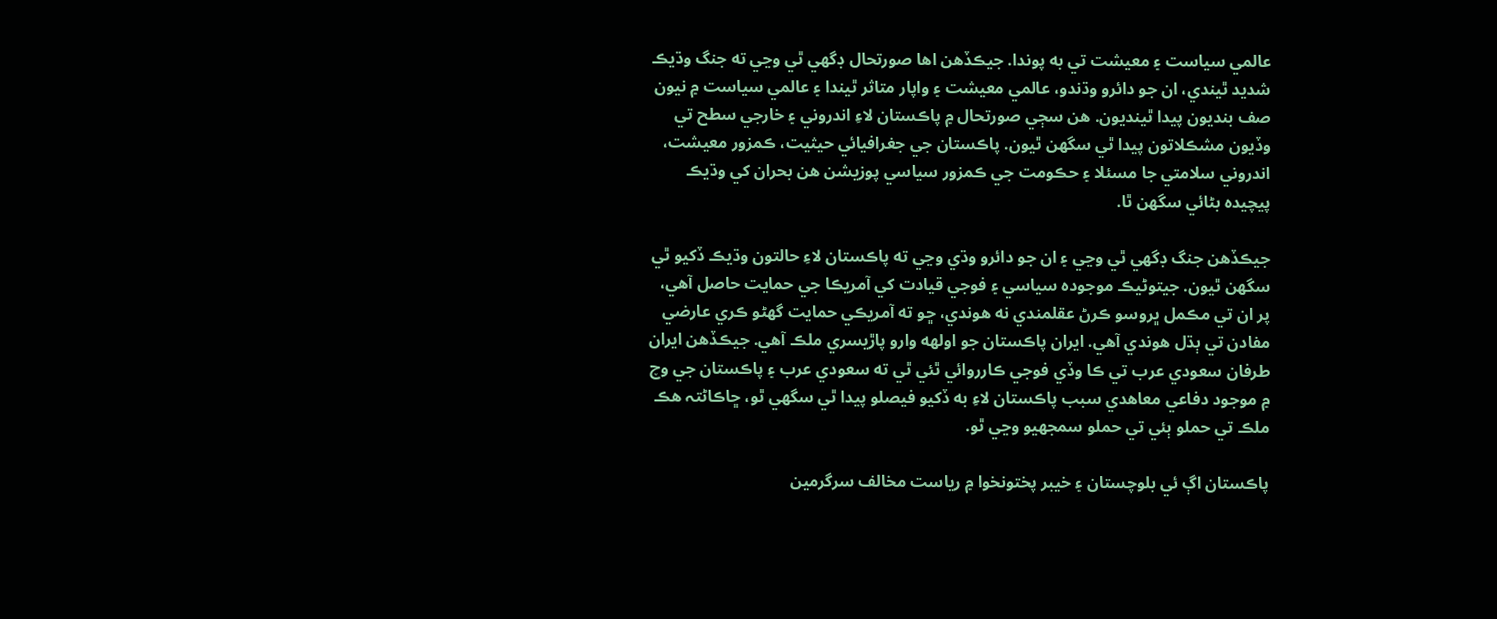عالمي سياست ۽ معيشت تي به پوندا. جيڪڏهن اها صورتحال ڊگهي ٿي وڃي ته جنگ وڌيڪ شديد ٿيندي، ان جو دائرو وڌندو، عالمي معيشت ۽ واپار متاثر ٿيندا ۽ عالمي سياست ۾ نيون صف بنديون پيدا ٿينديون. هن سڄي صورتحال ۾ پاڪستان لاءِ اندروني ۽ خارجي سطح تي وڏيون مشڪلاتون پيدا ٿي سگهن ٿيون. پاڪستان جي جغرافيائي حيثيت، ڪمزور معيشت، اندروني سلامتي جا مسئلا ۽ حڪومت جي ڪمزور سياسي پوزيشن هن بحران کي وڌيڪ پيچيده بڻائي سگهن ٿا.

جيڪڏهن جنگ ڊگهي ٿي وڃي ۽ ان جو دائرو وڌي وڃي ته پاڪستان لاءِ حالتون وڌيڪ ڏکيو ٿي سگهن ٿيون. جيتوڻيڪ موجوده سياسي ۽ فوجي قيادت کي آمريڪا جي حمايت حاصل آهي، پر ان تي مڪمل ڀروسو ڪرڻ عقلمندي نه هوندي، ڇو ته آمريڪي حمايت گهڻو ڪري عارضي مفادن تي ٻڌل هوندي آهي. ايران پاڪستان جو اولهه وارو پاڙيسري ملڪ آهي. جيڪڏهن ايران طرفان سعودي عرب تي ڪا وڏي فوجي ڪارروائي ٿئي ٿي ته سعودي عرب ۽ پاڪستان جي وچ ۾ موجود دفاعي معاهدي سبب پاڪستان لاءِ به ڏکيو فيصلو پيدا ٿي سگهي ٿو، ڇاڪاڻتہ هڪ ملڪ تي حملو ٻئي تي حملو سمجهيو وڃي ٿو.

پاڪستان اڳ ئي بلوچستان ۽ خيبر پختونخوا ۾ رياست مخالف سرگرمين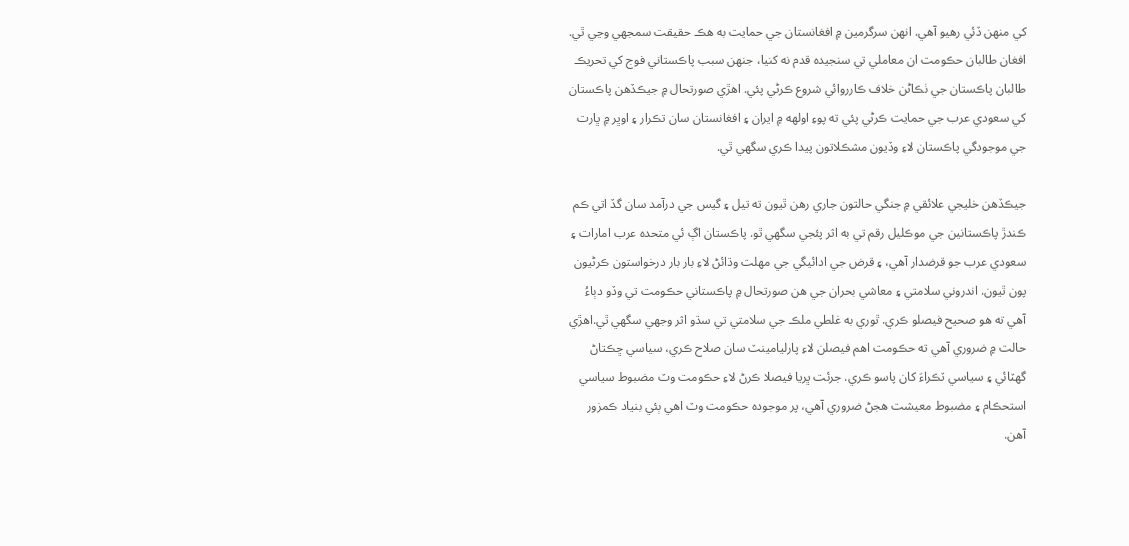کي منهن ڏئي رهيو آهي. انهن سرگرمين ۾ افغانستان جي حمايت به هڪ حقيقت سمجهي وڃي ٿي. افغان طالبان حڪومت ان معاملي تي سنجيده قدم نه کنيا، جنهن سبب پاڪستاني فوج کي تحريڪ طالبان پاڪستان جي ٺڪاڻن خلاف ڪارروائي شروع ڪرڻي پئي. اهڙي صورتحال ۾ جيڪڏهن پاڪستان کي سعودي عرب جي حمايت ڪرڻي پئي ته پوءِ اولهه ۾ ايران ۽ افغانستان سان تڪرار ۽ اوڀر ۾ ڀارت جي موجودگي پاڪستان لاءِ وڏيون مشڪلاتون پيدا ڪري سگهي ٿي.

جيڪڏهن خليجي علائقي ۾ جنگي حالتون جاري رهن ٿيون ته تيل ۽ گيس جي درآمد سان گڏ اتي ڪم ڪندڙ پاڪستانين جي موڪليل رقم تي به اثر پئجي سگهي ٿو. پاڪستان اڳ ئي متحده عرب امارات ۽ سعودي عرب جو قرضدار آهي، ۽ قرض جي ادائيگي جي مهلت وڌائڻ لاءِ بار بار درخواستون ڪرڻيون پون ٿيون. اندروني سلامتي ۽ معاشي بحران جي هن صورتحال ۾ پاڪستاني حڪومت تي وڏو دٻاءُ آهي ته هو صحيح فيصلو ڪري. ٿوري به غلطي ملڪ جي سلامتي تي سڌو اثر وجهي سگهي ٿي.اهڙي حالت ۾ ضروري آهي ته حڪومت اهم فيصلن لاءِ پارليامينٽ سان صلاح ڪري، سياسي ڇڪتاڻ گهٽائي ۽ سياسي ٽڪراءَ کان پاسو ڪري. جرئت ڀريا فيصلا ڪرڻ لاءِ حڪومت وٽ مضبوط سياسي استحڪام ۽ مضبوط معيشت هجڻ ضروري آهي، پر موجوده حڪومت وٽ اهي ٻئي بنياد ڪمزور آهن.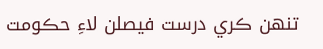تنهن ڪري درست فيصلن لاءِ حڪومت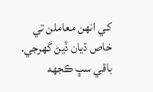کي انهن معاملن تي خاص ڌيان ڏيڻ گهرجي. باقي سڀ ڪجهه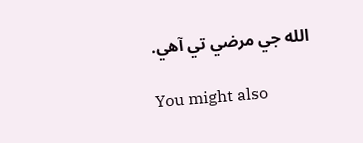الله جي مرضي تي آهي.

You might also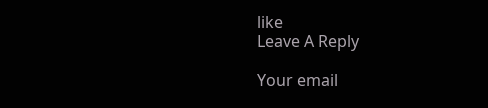like
Leave A Reply

Your email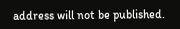address will not be published.